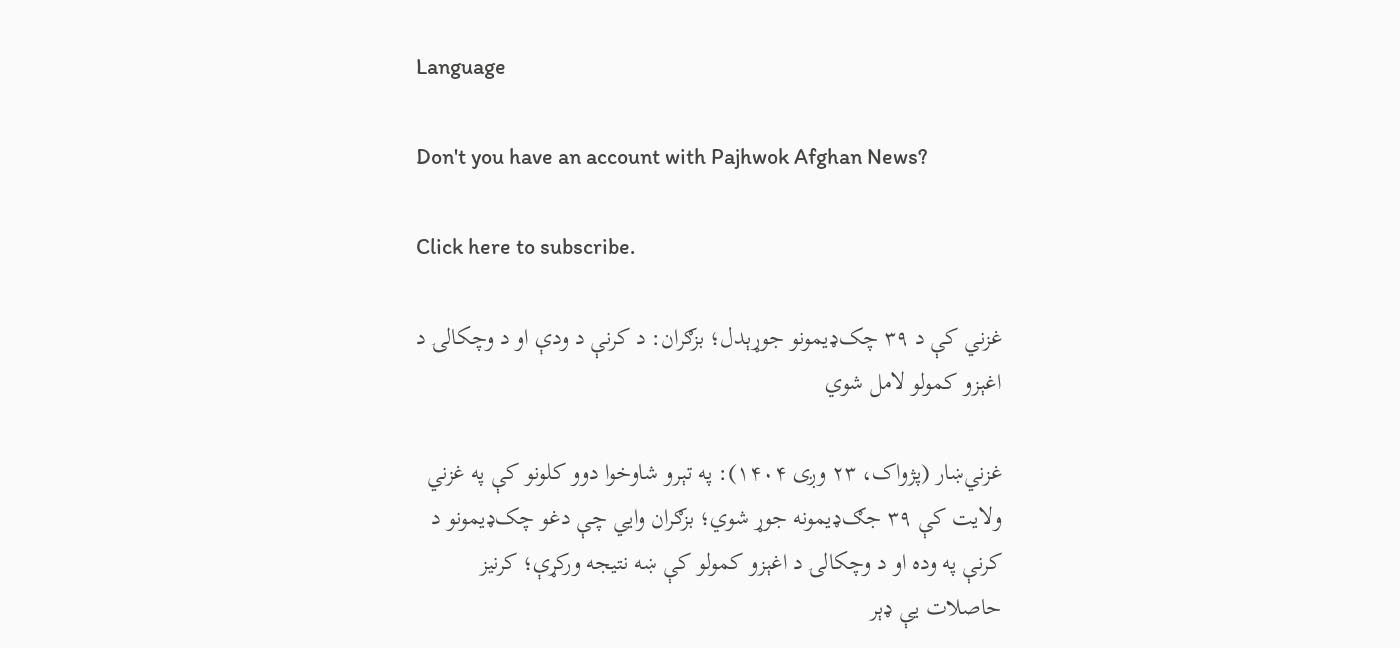Language

Don't you have an account with Pajhwok Afghan News?

Click here to subscribe.

غزني کې د ۳۹ چک‌ډیمونو جوړېدل؛ بزګران: د کرنې د ودې او د وچکالۍ د اغېزو کمولو لامل شوي

غزني‌ښار (پژواک، ۲۳ وږی ۱۴۰۴): په تېرو شاوخوا دوو کلونو کې په غزني ولایت کې ۳۹ جګ‌ډیمونه جوړ شوي؛ بزګران وایي چې دغو چک‌ډیمونو د کرنې په وده او د وچکالۍ د اغېزو کمولو کې ښه نتیجه ورکړې؛ کرنیز حاصلات یې ډېر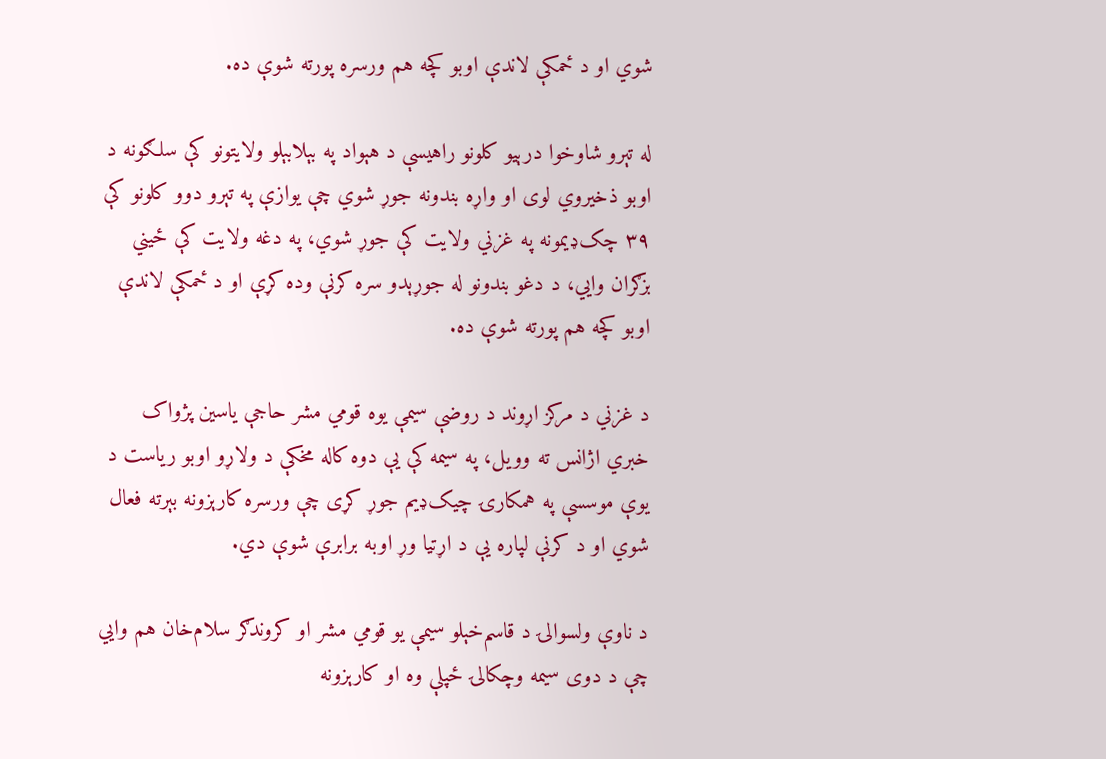شوي او د ځمکې لاندې اوبو کچه هم ورسره پورته شوې ده.

له تېرو شاوخوا درېیو کلونو راهیسې د هېواد په بېلابېلو ولایتونو کې سلګونه د اوبو ذخیروي لوی او واړه بندونه جوړ شوي چې یوازې په تېرو دوو کلونو کې ۳۹ چک‌ډیمونه په غزني ولایت کې جوړ شوي، په دغه ولایت کې ځیني بزګران وایي، د دغو بندونو له جوړېدو سره کرنې وده کړې او د ځمکې لاندې اوبو کچه هم پورته شوې ده.

د غزني د مرکز اړوند د روضې سیمې یوه قومي مشر حاجې یاسین پژواک خبري اژانس ته وویل، په سیمه کې یې دوه کاله مخکې د ولاړو اوبو ریاست د یوې موسسې په همکارۍ چیک‌ډیم جوړ کړی چې ورسره کارېزونه بېرته فعال شوي او د کرنې لپاره یې د اړتیا وړ اوبه برابرې شوې دي.

د ناوې ولسوالۍ د قاسم‌خېلو سیمې یو قومي مشر او کروندګر سلام‌خان هم وايي چې د دوی سیمه وچکالۍ ځپلې وه او کارېزونه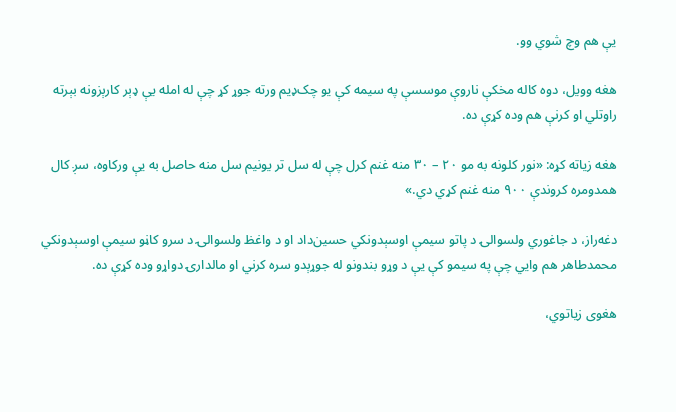یې هم وچ شوي وو.

هغه وویل، دوه کاله مخکې ناروې موسسې په سیمه کې یو چک‌ډیم ورته جوړ کړ چې له امله یې ډېر کارېزونه بېرته راوتلي او کرنې هم وده کړې ده.

هغه زیاته کړه: «نور کلونه به مو ۲۰ – ۳۰ منه غنم کرل چې له سل تر یونیم سل منه حاصل به یې ورکاوه، سږ کال همدومره کروندې ۹۰۰ منه غنم کړي دي.»

دغه‌راز، د جاغوري ولسوالۍ د پاتو سیمې اوسېدونکي حسین‌داد او د واغظ ولسوالۍ د سرو کاڼو سیمې اوسېدونکي محمدطاهر هم وايي چې په سیمو کې یې د وړو بندونو له جوړېدو سره کرني او مالدارۍ دواړو وده کړې ده.

هغوی زیاتوي،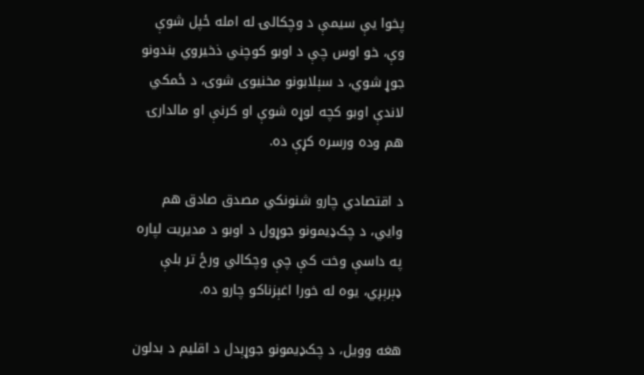پخوا یې سیمې د وچکالۍ له امله ځپل شوې وې، خو اوس چې د اوبو کوچني ذخیروي بندونو جوړ شوي، د سېلابونو مخنیوی شوی، د ځمکي لاندې اوبو کچه لوړه شوې او کرنې او مالدارۍ هم وده ورسره کړې ده.

د اقتصادي چارو شنونکي مصدق صادق هم وایي، د چک‌ډیمونو جوړول د اوبو د مدیریت لپاره په داسې وخت کې چې وچکالي ورځ تر بلې ډېرېږي، یوه له خورا اغېزناکو چارو ده.

هغه وویل، د چک‌ډیمونو جوړېدل د اقلیم د بدلون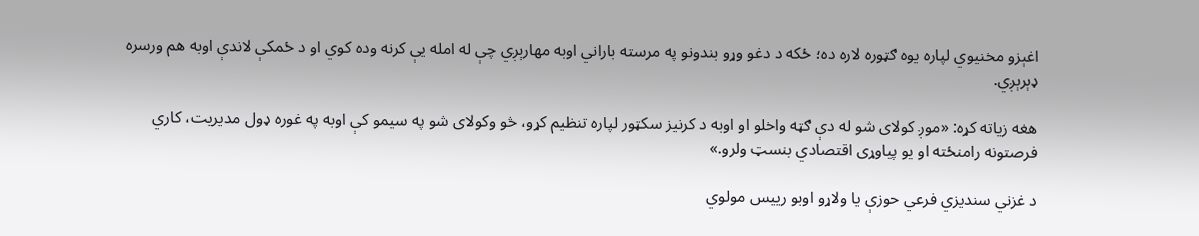اغېزو مخنیوي لپاره یوه ګټوره لاره ده؛ ځکه د دغو وړو بندونو په مرسته باراني اوبه مهارېږي چې له امله یې کرنه وده کوي او د ځمکې لاندې اوبه هم ورسره ډېرېږي.

هغه زیاته کړه: «موږ کولای شو له دې ګټه واخلو او اوبه د کرنیز سکټور لپاره تنظیم کړو، څو وکولای شو په سیمو کې اوبه په غوره ډول مدیریت، کاري فرصتونه رامنځته او یو پیاوړی اقتصادي بنسټ ولرو.»

د غزني سندیزي فرعي حوزې یا ولاړو اوبو رییس مولوي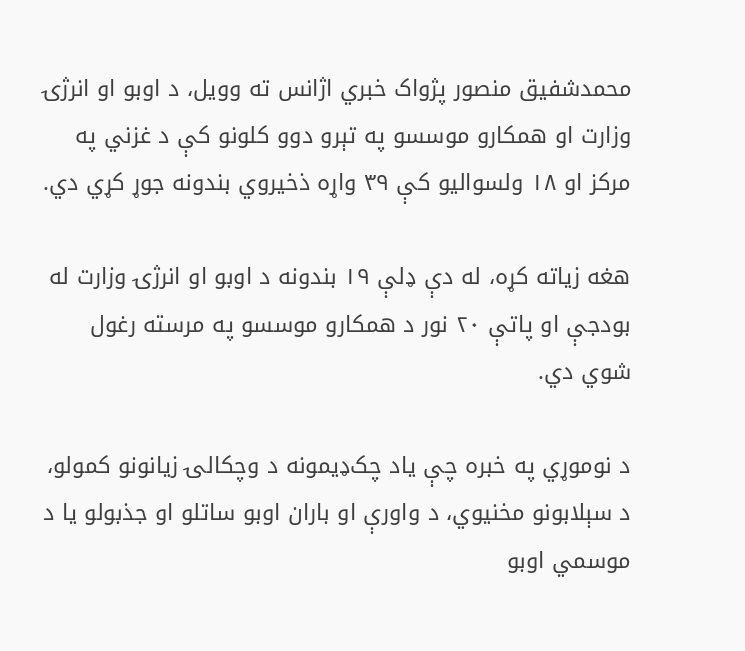محمدشفیق منصور پژواک خبري اژانس ته وویل، د اوبو او انرژۍ وزارت او همکارو موسسو په تېرو دوو کلونو کې د غزني په مرکز او ۱۸ ولسوالیو کې ۳۹ واړه ذخیروي بندونه جوړ کړي دي.

هغه زیاته کړه، له دې ډلې ۱۹ بندونه د اوبو او انرژۍ وزارت له بودجې او پاتې ۲۰ نور د همکارو موسسو په مرسته رغول شوي دي.

د نوموړي په خبره چې یاد چک‌ډیمونه د وچکالۍ زیانونو کمولو، د سېلابونو مخنیوي، د واورې او باران اوبو ساتلو او جذبولو یا د موسمي اوبو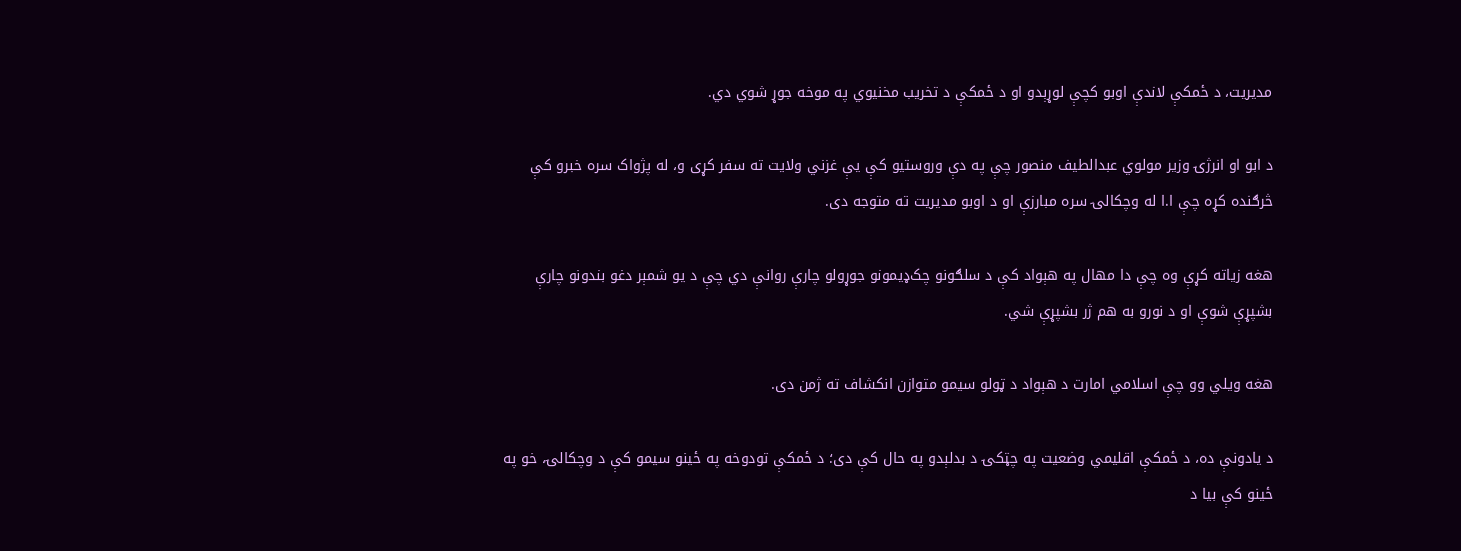مدیریت، د ځمکې لاندې اوبو کچې لوړېدو او د ځمکې د تخریب مخنیوي په موخه جوړ شوي دي.

د ابو او انرژۍ وزیر مولوي عبدالطیف منصور چې په دې وروستیو کې یې غزني ولایت ته سفر کړی و، له پژواک سره خبرو کې څرګنده کړه چې ا.ا له وچکالۍ سره مبارزې او د اوبو مدیریت ته متوجه دی.

هغه زیاته کړې وه چې دا مهال په هېواد کې د سلګونو چک‌ډیمونو جوړولو چارې روانې دي چې د یو شمېر دغو بندونو چارې بشپړې شوې او د نورو به هم ژر بشپړې شي.

هغه ویلي وو چې اسلامي امارت د هېواد د ټولو سیمو متوازن انکشاف ته ژمن دی.

د یادونې ده، د ځمکې اقلیمي وضعیت په چټکۍ د بدلېدو په حال کې دی؛ د ځمکې تودوخه په ځینو سیمو کې د وچکالۍ، خو په ځینو کې بیا د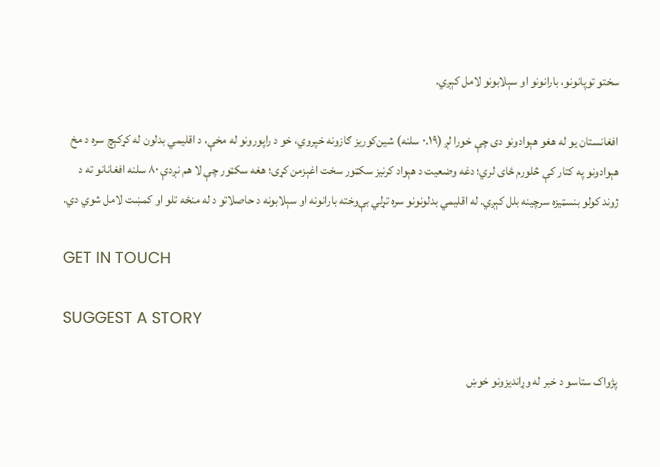سختو توپانونو، بارانونو او سېلابونو لامل کېږي.

افغانستان یو له هغو هېوادونو دی چې خورا لږ (۰.۱۹ سلنه) شین‌کوریز ګازونه خپروي، خو د راپورونو له مخې، د اقلیمي بدلون له کړکېچ سره د مخ هېوادونو په کتار کې څلورم ځای لري؛ دغه وضعیت د هېواد کرنیز سکټور سخت اغېزمن کړی؛ هغه سکټور چې لا هم نږدې ۸۰ سلنه افغانانو ته د ژوند کولو بنسټیزه سرچینه بلل کېږي. له اقلیمي بدلونونو سره تړلي بې‌وخته بارانونه او سېلابونه د حاصلاتو د له منځه تلو او کمښت لامل شوي دي.

GET IN TOUCH

SUGGEST A STORY

پژواک ستاسو د خبر له وړانديزونو خوښ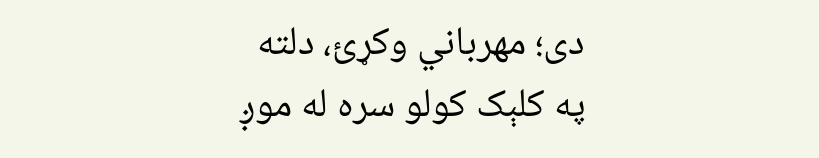دی؛ مهرباني وکړئ، دلته په کلېک کولو سره له موږ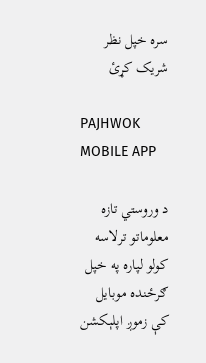سره خپل نظر شریک کړئ

PAJHWOK MOBILE APP

د وروستي تازه معلوماتو ترلاسه کولو لپاره په خپل ګرځنده موبایل کې زموږ اپلېکشن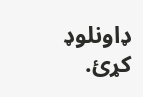ډاونلوډ کړئ.